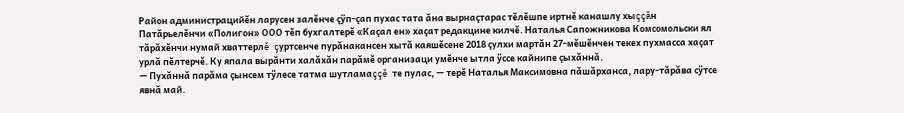Район администрацийĕн ларусен залĕнче çÿп-çап пухас тата ăна вырнаçтарас тĕлĕшпе иртнĕ канашлу хыççăн Патăрьелĕнчи «Полигон» ООО тĕп бухгалтерĕ «Каçал ен» хаçат редакцине килчĕ. Наталья Сапожникова Комсомольски ял тăрăхĕнчи нумай хваттерлĕ çуртсенче пурăнакансен хытă каяшĕсене 2018 çулхи мартăн 27-мĕшĕнчен текех пухмасса хаçат урлă пĕлтерчĕ. Ку япала вырăнти халăхăн парăмĕ организаци умĕнче ытла ÿссе кайнипе çыхăннă.
— Пухăннă парăма çынсем тÿлесе татма шутламаççĕ те пулас, — терĕ Наталья Максимовна пăшăрханса, лару-тăрăва сÿтсе явнă май.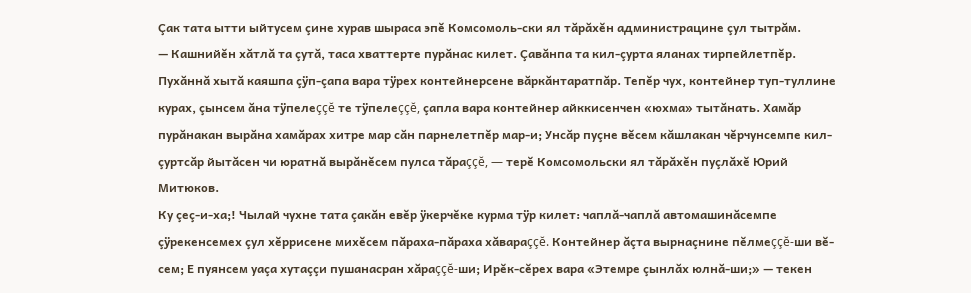Çак тата ытти ыйтусем çине хурав шыраса эпĕ Комсомоль-ски ял тăрăхĕн администрацине çул тытрăм.
— Кашнийĕн хăтлă та çутă, таса хваттерте пурăнас килет. Çавăнпа та кил-çурта яланах тирпейлетпĕр. Пухăннă хытă каяшпа çÿп-çапа вара тÿрех контейнерсене вăркăнтаратпăр. Тепĕр чух, контейнер туп-туллине курах, çынсем ăна тÿпелеççĕ те тÿпелеççĕ, çапла вара контейнер айккисенчен «юхма» тытăнать. Хамăр пурăнакан вырăна хамăрах хитре мар сăн парнелетпĕр мар-и; Унсăр пуçне вĕсем кăшлакан чĕрчунсемпе кил-çуртсăр йытăсен чи юратнă вырăнĕсем пулса тăраççĕ, — терĕ Комсомольски ял тăрăхĕн пуçлăхĕ Юрий Митюков.
Ку çеç-и-ха;! Чылай чухне тата çакăн евĕр ÿкерчĕке курма тÿр килет: чаплă-чаплă автомашинăсемпе çÿрекенсемех çул хĕррисене михĕсем пăраха-пăраха хăвараççĕ. Контейнер ăçта вырнаçнине пĕлмеççĕ-ши вĕ-сем; Е пуянсем уаçа хутаççи пушанасран хăраççĕ-ши; Ирĕк-сĕрех вара «Этемре çынлăх юлнă-ши;» — текен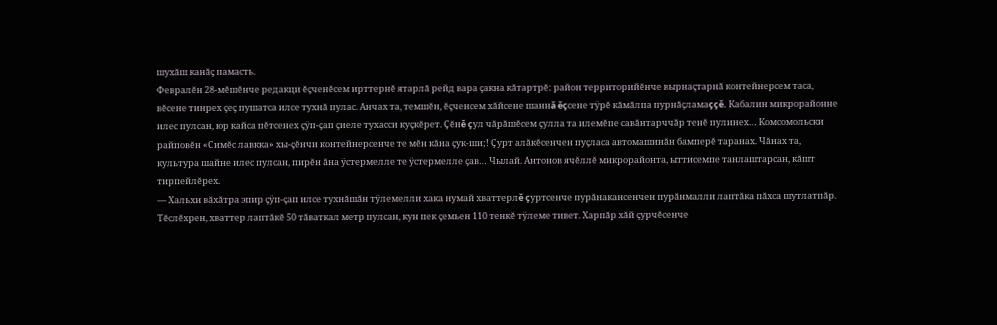шухăш канăç памасть.
Февралĕн 28-мĕшĕнче редакци ĕçченĕсем ирттернĕ ятарлă рейд вара çакна кăтартрĕ: район территорийĕнче вырнаçтарнă контейнерсем таса, вĕсене тинрех çеç пушатса илсе тухнă пулас. Анчах та, темшĕн, ĕçченсем хăйсене шаннă ĕçсене тÿрĕ кăмăлпа пурнăçламаççĕ. Кабалин микрорайонне илес пулсан, юр кайса пĕтсенех çÿп-çап çиеле тухасси куçкĕрет. Çĕнĕ çул чăрăшĕсем çулла та илемĕпе савăнтарччăр тенĕ пулинех… Комсомольски райповĕн «Симĕс лавкка» хы-çĕнчи контейнерсенче те мĕн кăна çук-ши;! Çурт алăкĕсенчен пуçласа автомашинăн бамперĕ таранах. Чăнах та, культура шайне илес пулсан, пирĕн ăна ÿстермелле те ÿстермелле çав… Чылай. Антонов ячĕллĕ микрорайонта, ыттисемпе танлаштарсан, кăшт тирпейлĕрех.
— Хальхи вăхăтра эпир çÿп-çап илсе тухнăшăн тÿлемелли хака нумай хваттерлĕ çуртсенче пурăнакансенчен пурăнмалли лаптăка пăхса шутлатпăр. Тĕслĕхрен, хваттер лаптăкĕ 50 тăваткал метр пулсан, кун пек çемьен 110 тенкĕ тÿлеме тивет. Харпăр хăй çурчĕсенче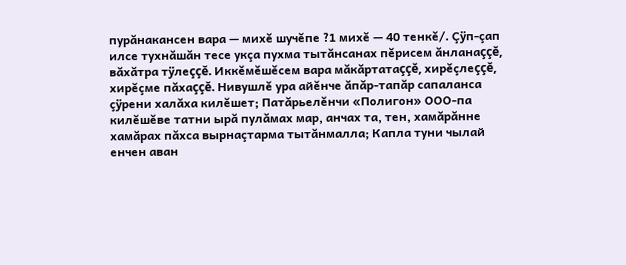пурăнакансен вара — михĕ шучĕпе ?1 михĕ — 40 тенкĕ/. Çÿп-çап илсе тухнăшăн тесе укçа пухма тытăнсанах пĕрисем ăнланаççĕ, вăхăтра тÿлеççĕ. Иккĕмĕшĕсем вара мăкăртатаççĕ, хирĕçлеççĕ, хирĕçме пăхаççĕ. Нивушлĕ ура айĕнче ăпăр-тапăр сапаланса çÿрени халăха килĕшет; Патăрьелĕнчи «Полигон» ООО-па килĕшĕве татни ырă пулăмах мар, анчах та, тен, хамăрăнне хамăрах пăхса вырнаçтарма тытăнмалла; Капла туни чылай енчен аван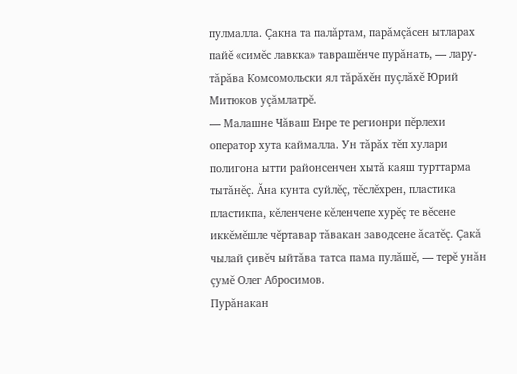пулмалла. Çакна та палăртам, парăмçăсен ытларах пайĕ «симĕс лавкка» таврашĕнче пурăнать, — лару-тăрăва Комсомольски ял тăрăхĕн пуçлăхĕ Юрий Митюков уçăмлатрĕ.
— Малашне Чăваш Енре те регионри пĕрлехи оператор хута каймалла. Ун тăрăх тĕп хулари полигона ытти районсенчен хытă каяш турттарма тытăнĕç. Ăна кунта суйлĕç, тĕслĕхрен, пластика пластикпа, кĕленчене кĕленчепе хурĕç те вĕсене иккĕмĕшле чĕртавар тăвакан заводсене ăсатĕç. Çакă чылай çивĕч ыйтăва татса пама пулăшĕ, — терĕ унăн çумĕ Олег Абросимов.
Пурăнакан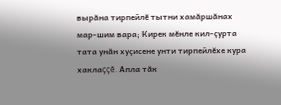вырăна тирпейлĕ тытни хамăршăнах мар-шим вара; Кирек мĕнле кил-çурта тата унăн хуçисене унти тирпейлĕхе кура хаклаççĕ. Апла тăк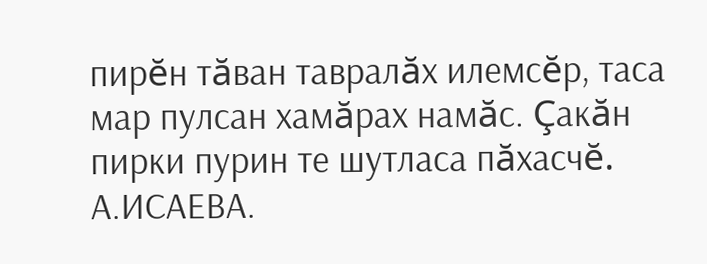пирĕн тăван тавралăх илемсĕр, таса мар пулсан хамăрах намăс. Çакăн пирки пурин те шутласа пăхасчĕ.
А.ИСАЕВА.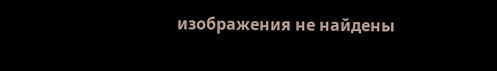изображения не найдены